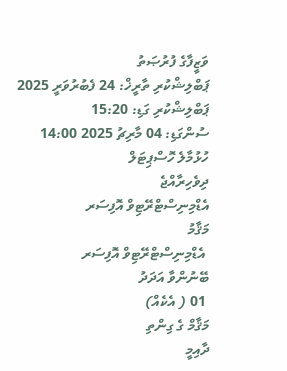ވަޒީފާގެ ފުރުޞަތު
ޕަބްލިޝްކުރި ތާރީޚް: 24 ފެބުރުވަރީ 2025
ޕަބްލިޝްކުރި ގަޑި: 15:20
ސުންގަޑި: 04 މާރިޗު 2025 14:00
ހުޅުމާލެ ހޮސްޕިޓަލް
ދިވެހިރާއްޖެ
އެޑްމިނިސްޓްރޭޓިވް އޮފިސަރ
މަޤާމު
 އެޑްމިނިސްޓްރޭޓިވް އޮފިސަރ
ބޭނުންވާ އަދަދު
 01 ( އެކެއް)
މަޤާމް ގެ ގިންތި
ދާއިމީ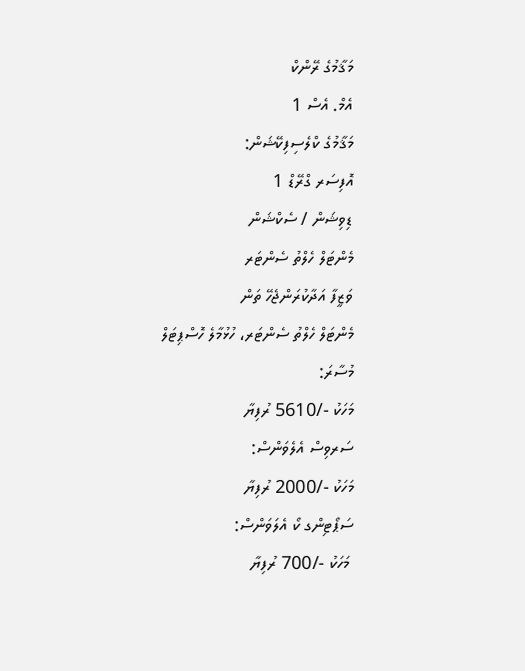މަޤާމުގެ ރޭންކް
އެމް. އެސް 1
މަޤާމުގެ ކްލެސިފިކޭޝަން:
އޮފިސަރ ގްރޭޑް 1
ޑިވިޝަން / ސެކްޝަން
މެންޓަލް ހެލްތު ސެންޓަރ
ވަޒީފާ އަދާކުރަންޖެހޭ ތަން
މެންޓަލް ހެލްތު ސެންޓަރ، ހުޅުމާލެ ހޮސްޕިޓަލް
މުސާރަ:
މަހަކު -/5610 ރުފިޔާ
ސަރވިސް އެލެވަންސް:
މަހަކު -/2000 ރުފިޔާ
ސަޕޯޓިންގ ކޯ އެލަވަންސް:
 މަހަކު -/700 ރުފިޔާ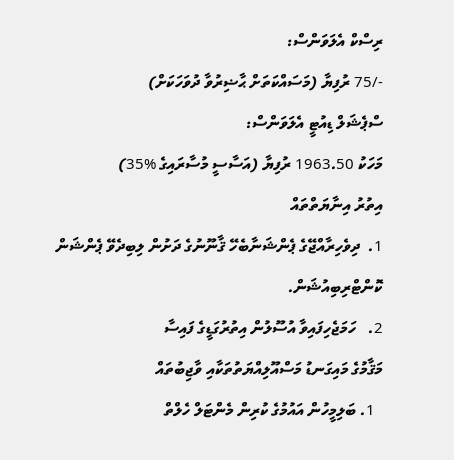ރިސްކް އެލަވަންސް:
-/75 ރުފިޔާ (މަސައްކަތަށް ޙާޟިރުވާ ދުވަހަކަށް)
ސްޕެޝަލް ޑިއުޓީ އެލަވަންސް:
މަހަކު 1963.50 ރުފިޔާ (އަސާސީ މުސާރައިގެ %35)
އިތުރު އިނާޔަތްތައް
1.  ދިވެހިރާއްޖޭގެ ޕެންޝަނާބެހޭ ޤާނޫނުގެ ދަށުން ލިބިދެވޭ ޕެންޝަން ކޮންޓްރިބިއުޝަން.
2.   ހަމަޖެހިފައިވާ އުސޫލުން އިތުރުގަޑީގެ ފައިސާ
މަޤާމުގެ މައިގަނޑު މަސްއޫލިއްޔަތުތަކާއި ވާޖިބުތައް
  1. ބަލިމީހުން އައުމުގެ ކުރިން މެންޓަލް ހެލްތް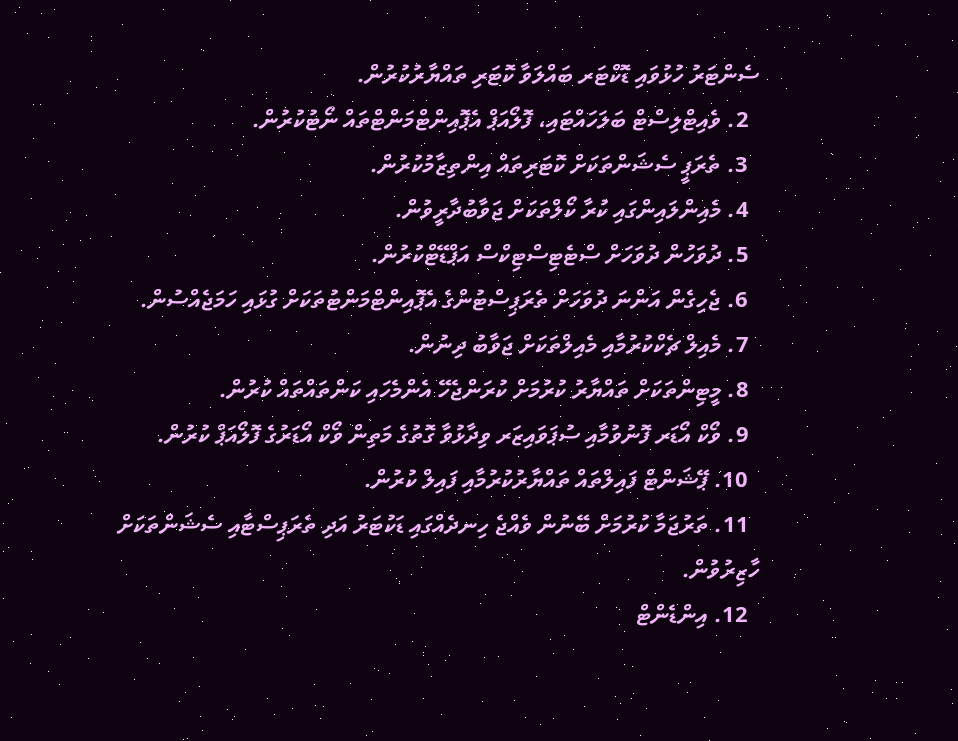ސެންޓަރު ހުޅުވައި ޑޮކްޓަރ ބައްލަވާ ކޮޓަރި ތައްޔާރުކުރުން.
  2. ވެއިޓްލިސްޓް ބަލަހައްޓައި، ފޮލޯއަޕް އެޕޮއިންޓްމަންޓްތައް ނޯޓުކުރުން.
  3. ތެރަޕީ ސެޝަންތަކަށް ކޮޓަރިތައް އިންތިޒާމުކުރުން.
  4. މެއިންލައިންގައި ކުރާ ކޯލްތަކަށް ޖަވާބުދާރީވުން.
  5. ދުވަހުން ދުވަހަށް ސްޓެޓިސްޓިކްސް އަޕްޑޭޓްކުރުން.
  6. ޖެހިގެން އަންނަ ދުވަހަށް ތެރަޕިސްޓުންގެ އެޕޮއިންޓްމަންޓުތަކަށް ގުޅައި ހަމަޖެއްސުން.
  7. މެއިލް ޗެކްކުރުމާއި މެއިލްތަކަށް ޖަވާބު ދިނުން.
  8. މީޓިންތަކަށް ތައްޔާރު ކުރުމަށް ކުރަންޖެހޭ އެންމެހައި ކަންތައްތައް ކުރުން.
  9. ވޯކް އޯޑަރ ފޮނުވުމާއި ސުޕަވައިޒަރ ވިދާޅުވާ ގޮތުގެ މަތިން ވޯކް އޯޑަރުގެ ފޮލޯއަޕް ކުރުން.
  10. ޕޭޝަންޓް ފައިލްތައް ތައްޔާރުކުރުމާއި ފައިލް ކުރުން.
  11. ތަރުޖަމާ ކުރުމަށް ބޭނުން ވެއްޖެ ހިނދެއްގައި ޑަކުޓަރު އަދި ތެރަޕިސްޓާއި ސެޝަންތަކަށް ހާޒިރުވުން.
  12. އިންޑެންޓް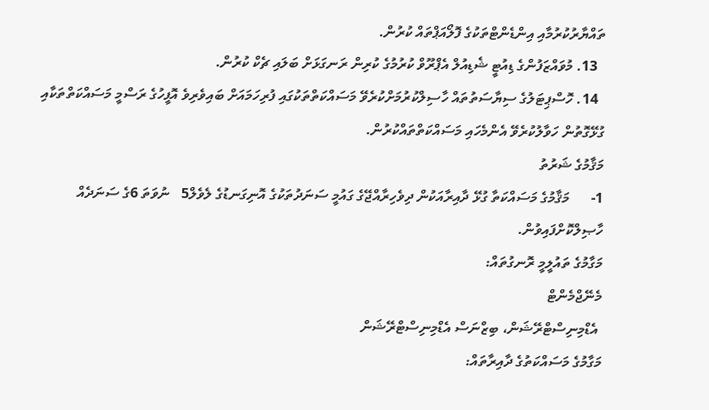ތައްޔާރުކުރުމާއި އިންޑެންޓްތަކުގެ ފޮލޯއަޕްތައް ކުރުން.
  13. މުވައްޒަފުންގެ ޑިއުޓީ ޝެޑިއުލް އެޕްރޫވް ކުރުމުގެ ކުރިން ރަނގަޅަށް ބަލައި ޗެކް ކުރުން.
  14. ހޮސްޕިޓަލުގެ ސިޔާސަތުތައް ހާސިލްކުރުމަށްކުރެވޭ މަސައްކަތްތަކުގައި ފުރިހަމައަށް ބައިވެރިވެ އޮފީހުގެ ރަސްމީ މަސައްކަތްތަކާއި ގުޅޭގޮތުން ހަވާލުކުރެވޭ އެންމެހައި މަސައްކަތްތައްކުރުން.
މަޤާމުގެ ޝަރުތު
1-      މަޤާމުގެ މަސައްކަތާ ގުޅޭ ދާއިރާއަކުން ދިވެހިރާއްޖޭގެ ގައުމީ ސަނަދުތަކުގެ އޮނިގަނޑުގެ ލެވެލް5   ނުވަތަ 6ގެ ސަނަދެއް ހާޞިލްކޮށްފައިވުން.
މަގާމުގެ ތައުލީމީ ރޮނގުތައް:
މެނޭޖްމެންޓް
 އެޑްމިނިސްޓްރޭޝަން، ބިޒްނަސް އެޑްމިނިސްޓްރޭޝަން
މަގާމުގެ މަސައްކަތުގެ ދާއިރާތައް: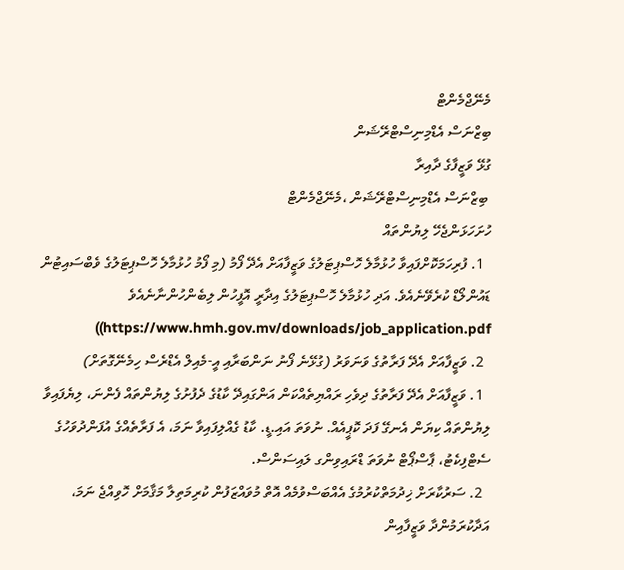މެނޭޖްމެންޓް
ބިޒްނަސް އެޑްމިނިސްޓްރޭޝަން
ގުޅޭ ވަޒީފާގެ ދާއިރާ
 ބިޒްނަސް އެޑްމިނިސްޓްރޭޝަން ،މެނޭޖްމެންޓް
ހުށަހަޅަންޖެހޭ ލިޔުންތައް
  1. ފުރިހަމަކޮށްފައިވާ ހުޅުމާލެ ހޮސްޕިޓަލުގެ ވަޒީފާއަށް އެދޭ ފޯމު (މި ފޯމު ހުޅުމާލެ ހޮސްޕިޓަލުގެ ވެބްސައިޓުން ޑައުންލޯޑް ކުރެވޭނެއެވެ. އަދި ހުޅުމާލެ ހޮސްޕިޓަލުގެ އިދާރީ އޮފީހުން ލިބެންހުންނާނެއެވެ https://www.hmh.gov.mv/downloads/job_application.pdf))
  2. ވަޒީފާއަށް އެދޭ ފަރާތުގެ ވަނަވަރު (ގުޅޭނެ ފޯނު ނަންބަރާއި އީ-މެއިލް އެޑްރެސް ހިމެނޭގޮތަށް)
  1. ވަޒީފާއަށް އެދޭ ފަރާތުގެ ދިވެހި ރައްޔިތެއްކަން އަންގައިދޭ ކާޑުގެ ދެފުށުގެ ލިޔުންތައް ފެންނަ، ލިޔެފައިވާ ލިޔުންތައް ކިޔަން އެނގޭ ފަދަ ކޮޕީއެއް. ނުވަތަ އައި.ޑީ. ކާޑު ގެއްލިފައިވާ ނަމަ، އެ ފަރާތެއްގެ އުފަންދުވަހުގެ ސެޓްފިކެޓު، ޕާސްޕޯޓް ނުވަތަ ޑްރައިވިންގ ލައިސަންސް.
  2. ސަރުކާރަށް ޚިދުމަތްކުރުމުގެ އެއްބަސްވުމެއް އޮތް މުވައްޒަފުން ކުރިމަތިލާ މަޤާމަށް ހޮވިއްޖެ ނަމަ، އަދާކުރަމުންދާ ވަޒީފާއިން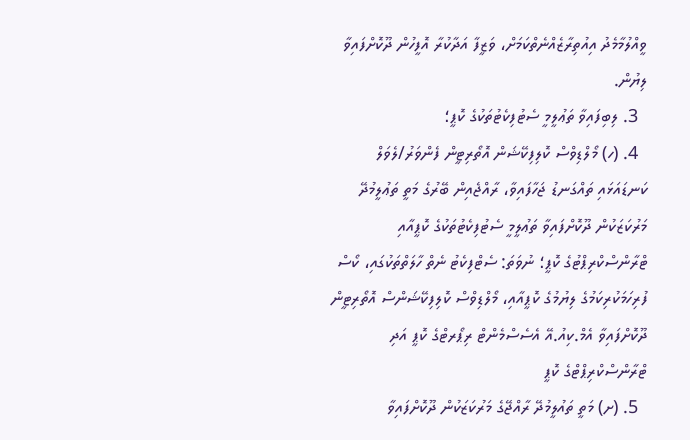ވީއްލުމާމެދު އިއުތިރާޒެއްނެތްކަމަށް، ވަޒީފާ އަދާކުރާ އޮފީހުން ދޫކޮށްފައިވާ ލިޔުން.
  3. ލިބިފައިވާ ތަޢުލީމީ ސެޓުފިކެޓުތަކުގެ ކޮޕީ؛
  4. (ހ) މޯލްޑިވްސް ކޮލިފިކޭޝަން އޮތޯރިޓީން ފެންވަރު/ލެވަލް ކަނޑައަޅައި ތައްގަނޑު ޖަހާފައިވާ، ރާއްޖެއިން ބޭރުގެ މަތީ ތަޢުލީމުދޭ މަރުކަޒަކުން ދޫކޮށްފައިވާ ތަޢުލީމީ ސެޓުފިކެޓުތަކުގެ ކޮޕީއާއި ޓްރާންސްކްރިޕްޓުގެ ކޮޕީ؛ ނުވަތަ: ސެޓްފިކެޓު ނެތް ހާލަތްތަކުގައި، ކޯސް ފުރިހަމަކުރިކަމުގެ ލިޔުމުގެ ކޮޕީއާއި، މޯލްޑިވްސް ކޮލިފިކޭޝަންސް އޮތޯރިޓީން ދޫކޮށްފައިވާ އެމް.ކިއު.އޭ އެސެސްމެންޓް ރިޕޯރޓްގެ ކޮޕީ އަދި ޓްރާންސްކްރިޕްޓްގެ ކޮޕީ
  5. (ށ) މަތީ ތައުލީމުދޭ ރާއްޖޭގެ މަރުކަޒަކުން ދޫކޮށްފައިވާ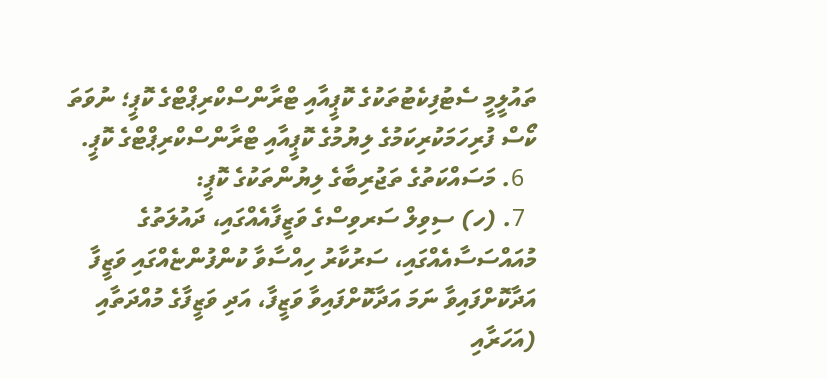ތައުލީމީ ސެޓުފިކެޓުތަކުގެ ކޮޕީއާއި ޓްރާންސްކްރިޕްޓްގެ ކޮޕީ؛ ނުވަތަ ކޯސް ފުރިހަމަކުރިކަމުގެ ލިޔުމުގެ ކޮޕީއާއި ޓްރާންސްކްރިޕްޓްގެ ކޮޕީ.
  6. މަސައްކަތުގެ ތަޖުރިބާގެ ލިޔުންތަކުގެ ކޮޕީ:
  7. (ހ) ސިވިލް ސަރވިސްގެ ވަޒީފާއެއްގައި، ދައުލަތުގެ މުއައްސަސާއެއްގައި، ސަރުކާރު ހިއްސާވާ ކުންފުންޏެއްގައި ވަޒީފާ އަދާކޮށްފައިވާ ނަމަ އަދާކޮށްފައިވާ ވަޒީފާ، އަދި ވަޒީފާގެ މުއްދަތާއި (އަހަރާއި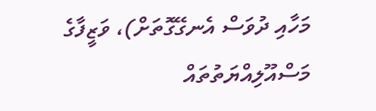މަހާއި ދުވަސް އެނގޭގޮތަށް)، ވަޒީފާގެ މަސްއޫލިއްޔަތުތައް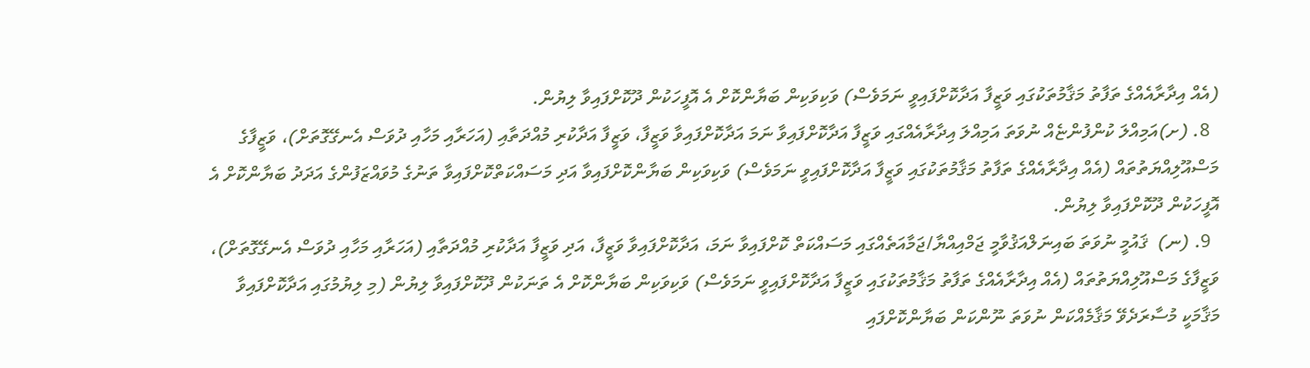(އެއް އިދާރާއެއްގެ ތަފާތު މަޤާމުތަކުގައި ވަޒީފާ އަދާކޮށްފައިވީ ނަމަވެސް) ވަކިވަކިން ބަޔާންކޮށް އެ އޮފީހަކުން ދޫކޮށްފައިވާ ލިޔުން.
  8. (ށ)އަމިއްލަ ކުންފުންޏެއް ނުވަތަ އަމިއްލަ އިދާރާއެއްގައި ވަޒީފާ އަދާކޮށްފައިވާ ނަމަ އަދާކޮށްފައިވާ ވަޒީފާ، ވަޒީފާ އަދާކުރި މުއްދަތާއި (އަހަރާއި މަހާއި ދުވަސް އެނގޭގޮތަށް)، ވަޒީފާގެ މަސްއޫލިއްޔަތުތައް (އެއް އިދާރާއެއްގެ ތަފާތު މަޤާމުތަކުގައި ވަޒީފާ އަދާކޮށްފައިވީ ނަމަވެސް) ވަކިވަކިން ބަޔާންކޮށްފައިވާ އަދި މަސައްކަތްކޮށްފައިވާ ތަނުގެ މުވައްޒަފުންގެ އަދަދު ބަޔާންކޮށް އެ އޮފީހަކުން ދޫކޮށްފައިވާ ލިޔުން.
  9. (ނ)  ޤައުމީ ނުވަތަ ބައިނަލްއަޤުވާމީ ޖަމްއިއްޔާ/ޖަމާއަތެއްގައި މަސައްކަތް ކޮށްފައިވާ ނަމަ، އަދާކޮށްފައިވާ ވަޒީފާ، އަދި ވަޒީފާ އަދާކުރި މުއްދަތާއި (އަހަރާއި މަހާއި ދުވަސް އެނގޭގޮތަށް)، ވަޒީފާގެ މަސްއޫލިއްޔަތުތައް (އެއް އިދާރާއެއްގެ ތަފާތު މަޤާމުތަކުގައި ވަޒީފާ އަދާކޮށްފައިވީ ނަމަވެސް) ވަކިވަކިން ބަޔާންކޮށް އެ ތަނަކުން ދޫކޮށްފައިވާ ލިޔުން (މި ލިޔުމުގައި އަދާކޮށްފައިވާ މަޤާމަކީ މުސާރަދެވޭ މަޤާމެއްކަން ނުވަތަ ނޫންކަން ބަޔާންކޮށްފައި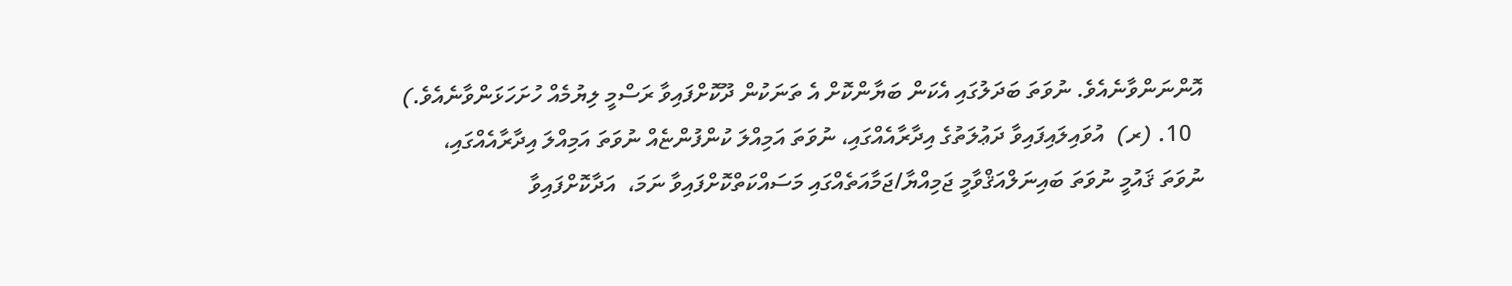އޮންނަންވާނެއެވެ. ނުވަތަ ބަދަލުގައި އެކަން ބަޔާންކޮށް އެ ތަނަކުން ދޫކޮށްފައިވާ ރަސްމީ ލިޔުމެއް ހުށަހަޅަންވާނެއެވެ.)
  10. (ރ)  އުވައިލައިފައިވާ ދަޢުލަތުގެ އިދާރާއެއްގައި، ނުވަތަ އަމިއްލަ ކުންފުންޏެއް ނުވަތަ އަމިއްލަ އިދާރާއެއްގައި، ނުވަތަ ޤައުމީ ނުވަތަ ބައިނަލްއަޤްވާމީ ޖަމިއްޔާ/ޖަމާއަތެއްގައި މަސައްކަތްކޮށްފައިވާ ނަމަ،  އަދާކޮށްފައިވާ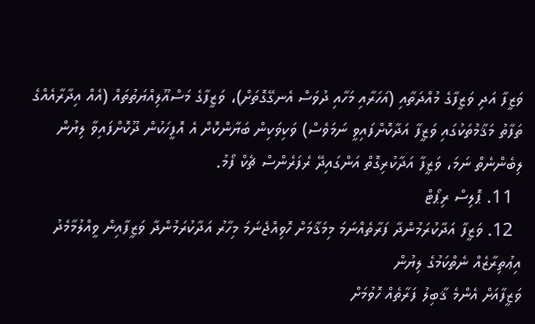ވަޒީފާ އަދި ވަޒީފާގެ މުއްދަތާއި (އަހަރާއި މަހާއި ދުވަސް އެނގޭގޮތަށް)، ވަޒީފާގެ މަސްއޫލިއްޔަތުތައް (އެއް އިދާރާއެއްގެ ތަފާތު މަޤާމުތަކުގައި ވަޒީފާ އަދާކޮށްފައިވީ ނަމަވެސް) ވަކިވަކިން ބަޔާންކޮށް އެ އޮފީހަކުން ދޫކޮށްފައިވާ ލިޔުން ލިބެންނެތް ނަމަ، ވަޒީފާ އަދާކުރިގޮތް އަންގައިދޭ ރެފަރެންސް ޗެކް ފޯމު.
  11. ޕޮލިސް ރިޕޯޓް
  12. ވަޒީފާ އަދާކުރަމުންދާ ފަރާތެއްނަމަ މިމަޤާމަށް ހޮވިއްޖެނަމަ މިހާރު އަދާކުރަމުންދާ ވަޒީފާއިން ވީއްލުމާމެދު އިޢުތިރާޒެއް ނެތްކަމުގެ ލިޔުން
ވަޒީފާއަށް އެންމެ ޤާބިލު ފަރާތެއް ހޮވުމަށް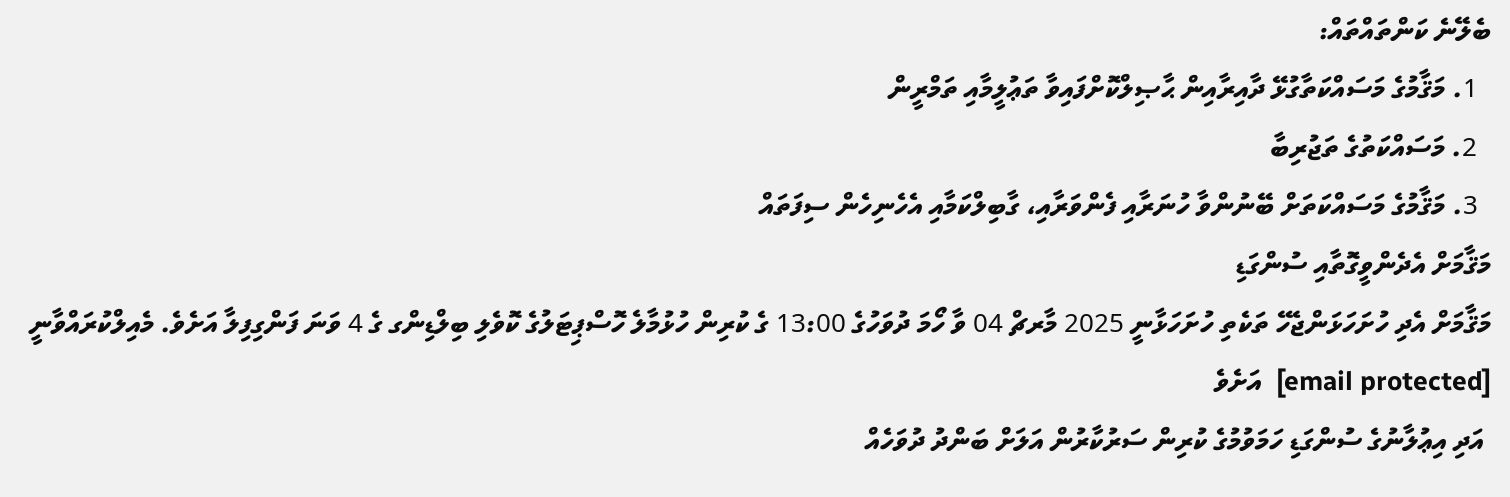ބެލޭނެ ކަންތައްތައް:
  1. މަޤާމުގެ މަސައްކަތާގުޅޭ ދާއިރާއިން ޙާޞިލްކޮށްފައިވާ ތަޢުލީމާއި ތަމްރީން
  2. މަސައްކަތުގެ ތަޖުރިބާ
  3. މަޤާމުގެ މަސައްކަތަށް ބޭނުންވާ ހުނަރާއި ފެންވަރާއި، ގާބިލްކަމާއި އެހެނިހެން ސިފަތައް
މަޤާމަށް އެދެންވީގޮތާއި ސުންގަޑި
މަޤާމަށް އެދި ހުށަހަޅަންޖެހޭ ތަކެތި ހުށަހަޅާނީ 2025 މާރޗް 04 ވާ ހޯމަ ދުވަހުގެ 13:00 ގެ ކުރިން ހުޅުމާލެ ހޮސްޕިޓަލުގެ ކޮވެލި ބިލްޑިންގ ގެ 4 ވަނަ ފަންގިފިލާ އަށެވެ. މެއިލްކުރައްވާނީ  [email protected]  އަށެވެ
 އަދި އިޢުލާނުގެ ސުންގަޑި ހަމަވުމުގެ ކުރިން ސަރުކާރުން އަލަށް ބަންދު ދުވަހެއް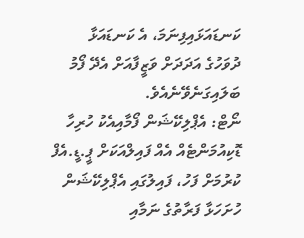ކަނޑައަޅައިފިނަމަ، އެ ކަނޑައަޅާ ދުވަހުގެ އަދަދަށް ވަޒީފާއަށް އެދޭ ފޯމު ބަލައިގަނެވޭނެއެވެ.
ނޯޓް: އެޕްލިކޭޝަން ފޯމާއިއެކު ހުރިހާ ޑޮކިއުމަންޓެއް އެއް ފައިލްއަކަށް ޕީ.ޑީ.އެފް ކުރުމަށް ފަހު، ފައިލުގައި އެޕްލިކޭޝަން ހުށަހަޅާ ފަރާތުގެ ނަމާއި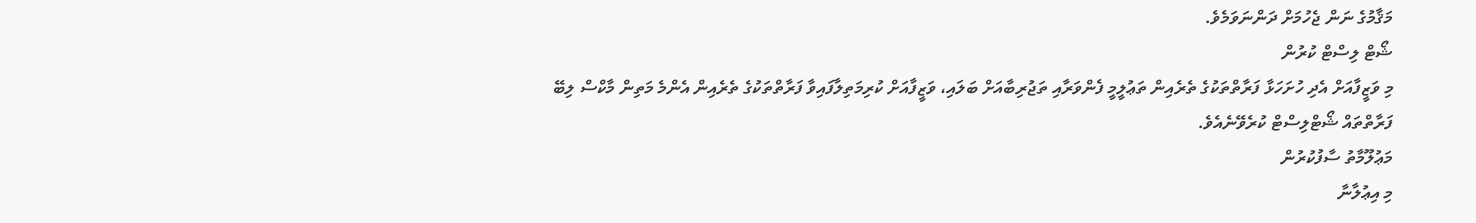މަޤާމުގެ ނަން ޖެހުމަށް ދަންނަވަމެވެ.
ޝޯޓް ލިސްޓް ކުރުން
މި ވަޒީފާއަށް އެދި ހުށަހަޅާ ފަރާތްތަކުގެ ތެރެއިން ތަޢުލީމީ ފެންވަރާއި ތަޖުރިބާއަށް ބަލައި، ވަޒީފާއަށް ކުރިމަތިލާފައިވާ ފަރާތްތަކުގެ ތެރެއިން އެންމެ މަތިން މާކްސް ލިބޭ ފަރާތްތައް ޝޯޓްލިސްޓް ކުރެވޭނެއެވެ.
މަޢުލޫމާތު ސާފުކުރުން
މި އިޢުލާނާ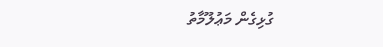ގުޅިގެން މަޢުލޫމާތު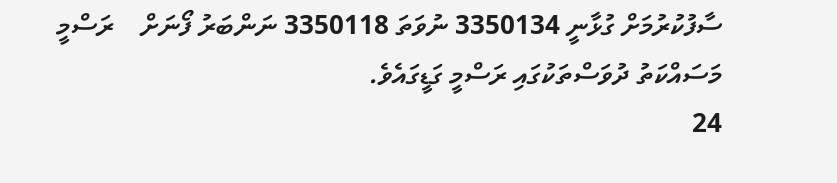ސާފުކުރުމަށް ގުޅާނީ 3350134 ނުވަތަ 3350118 ނަންބަރު ފޯނަށް    ރަސްމީ މަސައްކަތު ދުވަސްތަކުގައި ރަސްމީ ގަޑީގައެވެ.
24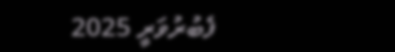ފެބުރުވަރީ 2025